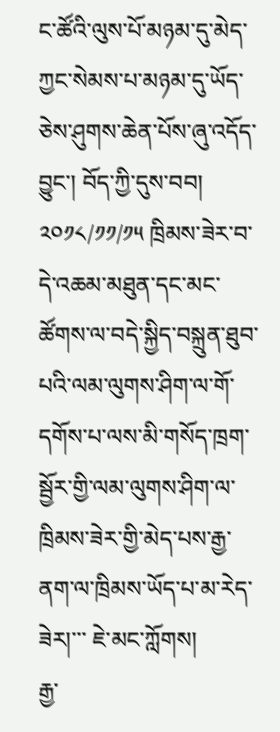ང་ཚོའི་ལུས་པོ་མཉམ་དུ་མེད་ཀྱང་སེམས་པ་མཉམ་དུ་ཡོད་ཅེས་ཤུགས་ཆེན་པོས་ཞུ་འདོད་བྱུང་། བོད་ཀྱི་དུས་བབ། ༢༠༡༨/༡༡/༡༥ ཁྲིམས་ཟེར་བ་དེ་འཆམ་མཐུན་དང་མང་ཚོགས་ལ་བདེ་སྐྱིད་བསྐྲུན་ཐུབ་པའི་ལམ་ལུགས་ཤིག་ལ་གོ་དགོས་པ་ལས་མི་གསོད་ཁྲག་སྦྱོར་གྱི་ལམ་ལུགས་ཤིག་ལ་ཁྲིམས་ཟེར་གྱི་མེད་པས་རྒྱ་ནག་ལ་ཁྲིམས་ཡོད་པ་མ་རེད་ཟེར།་་་ ཇེ་མང་ཀློགས།
རྒྱ་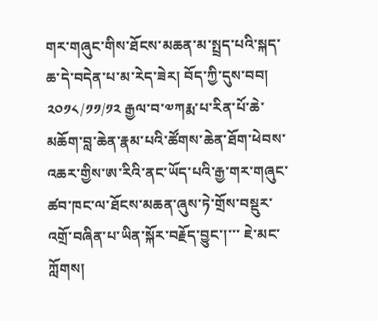གར་གཞུང་གིས་ཐོངས་མཆན་མ་སྤྲད་པའི་སྐད་ཆ་དེ་བདེན་པ་མ་རེད་ཟེར། བོད་ཀྱི་དུས་བབ། ༢༠༡༨/༡༡/༡༢ རྒྱལ་བ་༧ཀརྨ་པ་རིན་པོ་ཆེ་མཆོག་བླ་ཆེན་རྣམ་པའི་ཚོགས་ཆེན་ཐོག་ཕེབས་འཆར་གྱིས་ཨ་རིའི་ནང་ཡོད་པའི་རྒྱ་གར་གཞུང་ཚབ་ཁང་ལ་ཐོངས་མཆན་ཞུས་ཏེ་གྲོས་བསྡུར་འགྲོ་བཞིན་པ་ཡིན་སྐོར་བརྗོད་བྱུང་།་་་ ཇེ་མང་ཀློགས།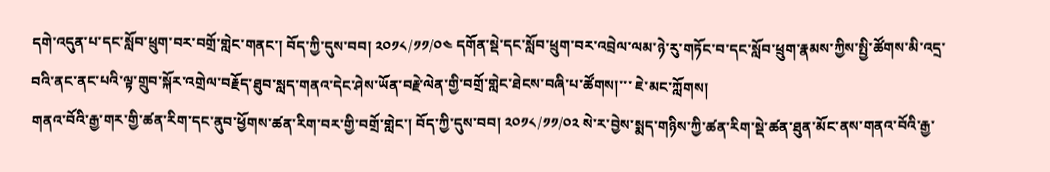དགེ་འདུན་པ་དང་སློབ་ཕྲུག་བར་བགྲོ་གླེང་གནང་། བོད་ཀྱི་དུས་བབ། ༢༠༡༨/༡༡/༠༤ དགོན་སྡེ་དང་སློབ་ཕྲུག་བར་འབྲེལ་ལམ་ཉེ་རུ་གཏོང་བ་དང་སློབ་ཕྲུག་རྣམས་ཀྱིས་སྤྱི་ཚོགས་མི་འདྲ་བའི་ནང་ནང་པའི་ལྟ་གྲུབ་སྐོར་འགྲེལ་བརྗོད་ཐུབ་སླད་གནའ་དེང་ཤེས་ཡོན་བརྗེ་ལེན་གྱི་བགྲོ་གླེང་ཐེངས་བཞི་པ་ཚོགས།་་་ ཇེ་མང་ཀློགས།
གནའ་བོའི་རྒྱ་གར་གྱི་ཚན་རིག་དང་ནུབ་ཕྱོགས་ཚན་རིག་བར་གྱི་བགྲོ་གླེང་། བོད་ཀྱི་དུས་བབ། ༢༠༡༨/༡༡/༠༢ སེ་ར་བྱེས་སྨད་གཉིས་ཀྱི་ཚན་རིག་སྡེ་ཚན་ཐུན་མོང་ནས་གནའ་བོའི་རྒྱ་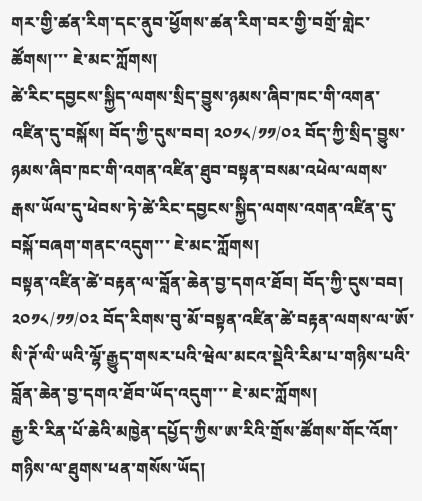གར་གྱི་ཚན་རིག་དང་ནུབ་ཕྱོགས་ཚན་རིག་བར་གྱི་བགྲོ་གླེང་ཚོགས།་་་ ཇེ་མང་ཀློགས།
ཚེ་རིང་དབྱངས་སྐྱིད་ལགས་སྲིད་བྱུས་ཉམས་ཞིབ་ཁང་གི་འགན་འཛིན་དུ་བསྐོས། བོད་ཀྱི་དུས་བབ། ༢༠༡༨/༡༡/༠༢ བོད་ཀྱི་སྲིད་བྱུས་ཉམས་ཞིབ་ཁང་གི་འགན་འཛིན་ཐུབ་བསྟན་བསམ་འཕེལ་ལགས་རྒས་ཡོལ་དུ་ཕེབས་ཏེ་ཚེ་རིང་དབྱངས་སྐྱིད་ལགས་འགན་འཛིན་དུ་བསྐོ་བཞག་གནང་འདུག་་་ ཇེ་མང་ཀློགས།
བསྟན་འཛིན་ཚེ་བརྟན་ལ་བློན་ཆེན་བྱ་དགའ་ཐོབ། བོད་ཀྱི་དུས་བབ། ༢༠༡༨/༡༡/༠༢ བོད་རིགས་བུ་མོ་བསྟན་འཛིན་ཚེ་བརྟན་ལགས་ལ་ཨོ་སི་ཊོ་ལི་ཡའི་ལྷོ་རྒྱུད་གསར་པའི་ཝེལ་མངའ་སྡེའི་རིམ་པ་གཉིས་པའི་བློན་ཆེན་བྱ་དགའ་ཐོབ་ཡོད་འདུག་་་ ཇེ་མང་ཀློགས།
རྒྱ་རི་རིན་པོ་ཆེའི་མཁྱེན་དཔྱོད་ཀྱིས་ཨ་རིའི་གྲོས་ཚོགས་གོང་འོག་གཉིས་ལ་ཐུགས་ཕན་གསོས་ཡོད།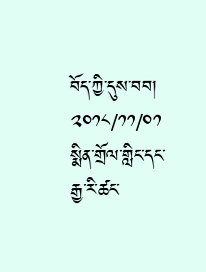བོད་ཀྱི་དུས་བབ། ༢༠༡༨/༡༡/༠༡ སྨིན་གྲོལ་གླིང་དང་རྒྱ་རི་ཚང་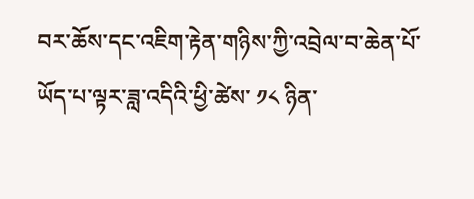བར་ཆོས་དང་འཇིག་རྟེན་གཉིས་ཀྱི་འབྲེལ་བ་ཆེན་པོ་ཡོད་པ་ལྟར་ཟླ་འདིའི་ཕྱི་ཚེས་ ༡༨ ཉིན་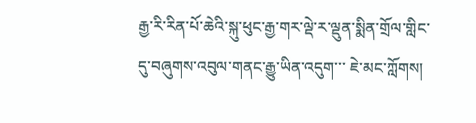རྒྱ་རི་རིན་པོ་ཆེའི་སྐུ་ཕུང་རྒྱ་གར་ལྡེ་ར་ལྡུན་སྨིན་གྲོལ་གླིང་དུ་བཞུགས་འབུལ་གནང་རྒྱུ་ཡིན་འདུག་་་ ཇེ་མང་ཀློགས།